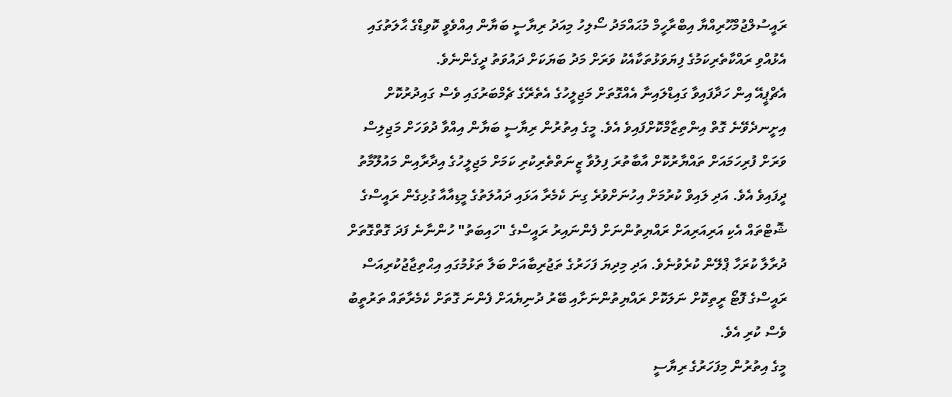ރައީސުލްޖުމްހޫރިއްޔާ އިބްރާހީމް މުޙައްމަދު ސޯލިހު މިއަދު ރިޔާސީ ބަޔާން އިއްވެވީ ކޮވިޑްގެ ޙާލަތުގައި އެޅުއްވި ރައްކާތެރިކަމުގެ ފިޔަވަޅުތަކާއެކު ވަރަށް މަދު ބަޔަކަށް ދައުވަތު ދީގެންނެވެ.
އެޗްޕީއޭ އިން ހަދާފައިވާ ގައިޑްލައިނާ އެއްގޮތަށް މަޖިލީހުގެ އެތެރޭގެ ޗެމްބަރުގައި ވެސް ގައިދުރުކޮށް އިށީނދެވޭނެ ގޮތް އިންތިޒާމްކޮށްފައިވެ އެވެ. މީގެ އިތުރުން ރިޔާސީ ބަޔާން އިއްވާ ދުވަހަށް މަޖިލިސް ވަރަށް ފުރިހަމައަށް ތައްޔާރުކޮށް އާބާތުރަ ފިލުވާ ޒީނަތްތެރިކުރި ކަމަށް މަޖިލީހުގެ އިދާރާއިން މައުލޫމާތު ދީފައިވެ އެވެ. އަދި ލައިވް ކުރުމަށް އިހުނަށްވުރެ ގިނަ ކެމެރާ އަޅައި ދައުލަތުގެ މީޑިއާއާ ގުޅިގެން ރައީސްގެ ޝޮޓްތައް އެކި އަރިއަރިއަށް ރައްޔިތުންނަށް ފެންނައިރު ރައީސްގެ "ހައިބަތު" ހުންނާނެ ފަދަ ގޮތްގޮތަށް ދުރާލާ ކުރަހާ ޕްލޭން ކުރެވުނެވެ. އަދި މިދިޔަ ފަހަރުގެ ތަޖުރިބާއަށް ބަލާ ތަޅުމުގައި އިޙްތިޖާޖުކުރިއަސް ރައީސްގެ ފޮޓޯ ރީތިކޮށް ނަލަކޮށް ރައްޔިތުންނަށާއި ބޭރު ދުނިޔެއަށް ފެންނަ ގޮތަށް ކެމެރާތައް ތަރުތީބު ވެސް ކުރި އެވެ.
މީގެ އިތުރުން މިފަހަރުގެ ރިޔާސީ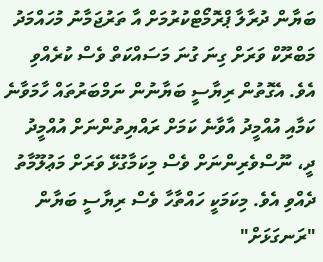ބަޔާން ދުރާލާ ޕްރޮމޯޓްކުރުމަށް އާ ތަރުޖަމާނު މުހައްމަދު މަބްރޫކް ވަރަށް ގިނަ ގުނަ މަސައްކަތް ވެސް ކުރެއްވި އެވެ. އެގޮތުން ރިޔާސީ ބަޔާނުން ނަމްބަރުތައް ހާމަވާނެ ކަމާއި އުއްމީދު އާވާނެ ކަމަށް ރައްޔިތުންނަށް އުއްމީދު ދީ، ނޫސްވެރިންނަށް ވެސް މިކަމާގުޅޭ ވަރަށް މަޢުލޫމާތު ދެއްވި އެވެ. މިކަމަކީ ހައްތާހާ ވެސް ރިޔާސީ ބަޔާން "ރަނގަޅަށް"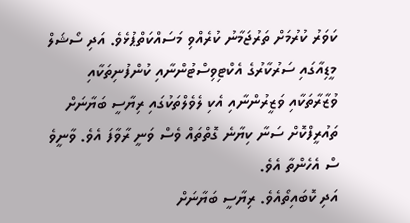ކަވަރު ކުރުމަށް ތަރުޖަމާނު ކުރެއްވި މަސައްކަތްޕުޅެވެ. އަދި ސޯޝަލް މީޑިއާގައި ސަރުކާރުގެ އެކްޓިވިސްޓުންނާއި ކުންފުނިތަކާއި ވުޒާރާތަކާއި ވަޒީރުންނާއި އެކި ލެވެލްތަކުގައި ރިޔާސީ ބަޔާނަށް ތައުރީފްކޮށް ސަނާ ކިޔާނެ ގޮތްތައް ވެސް ވަނީ ރާވާފަ އެވެ. ވާނީވެ ސް އެހެންތާ އެވެ.
އަދި ކޮބައިތޯއެވެ. ރިޔާސީ ބަޔާނަށް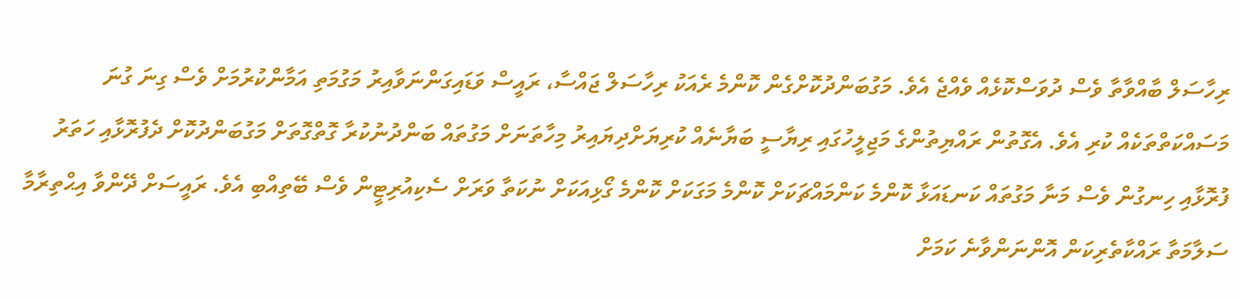ރިހާސަލް ބާއްވާތާ ވެސް ދުވަސްކޮޅެއް ވެއްޖެ އެވެ. މަގުބަންދުކޮށްގެން ކޮންމެ ރެއަކު ރިހާސަލް ޖައްސާ، ރައީސް ވަޑައިގަންނަވާއިރު މަގުމަތި އަމާންކުރުމަށް ވެސް ގިނަ ގުނަ މަސައްކަތްތަކެއް ކުރި އެވެ. އެގޮތުން ރައްޔިތުންގެ މަޖިލީހުގައި ރިޔާސީ ބަޔާނެއް ކުރިޔަށްދިޔައިރު މިހާތަނަށް މަގުތައް ބަންދުނުކުރާ ގޮތްގޮތަށް މަގުބަންދުކޮށް ދެފުރޮޅާއި ހަތަރު ފުރޮޅާއި ހިނގުން ވެސް މަނާ މަގުތައް ކަނޑައަޅާ ކޮންމެ ކަންމައްޗަކަށް ކޮންމެ މަގަކަށް ކޮންމެ ގޯޅިއަކަށް ނުކަތާ ވަރަށް ސެކިއުރިޓީން ވެސް ބޭތިއްބި އެވެ. ރައީސަށް ދޭންވާ އިޙްތިރާމާ ސަލާމަތާ ރައްކާތެރިކަން އޮންނަންވާނެ ކަމަށް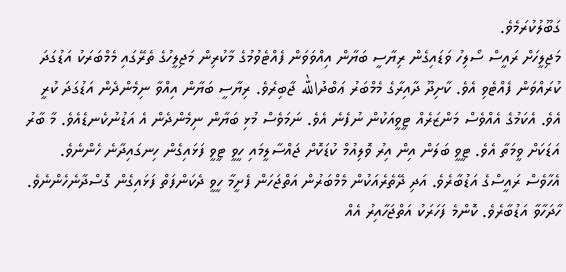ގަބޫލުކުރަމެވެ.
މަޖިލީހަށް ރައީސް ސޯލިހު ވަޑައިގެން ރިޔާސީ ބަޔާން އިއްވަވަން ފެއްޓެވުމުގެ މާކުރިން މަޖިލީހުގެ ތެރޭގައި މެމްބަރަކު އަޑުގަދަ ކުރައްވަން ފެއްޓެވި އެވެ. ކާށިދޫ ދާއިރާގެ މެމްބަރު ޢަބްދުالله ޖާބިރެވެ. ރިޔާސީ ބަޔާން އިއްވާ ނިމެންދެން އަޑުގަދަ ކުރީ އެވެ. އެކަމުގެ އެއްވެސް މަންޒަރެއް ޓީވީއަކުން ނުފެނެ އެވެ. ނަމަވެސް މުޅި ބަޔާން ނިމެންދެން އެ އަޑުނުކެނޑެއެވެ. މާ ބާރު އަޑަކަށް ވީމަތާ އެވެ. ޓީވީ ބަލަން އިން އިރު ވޮލިއުމް ކުޑަކޮށް ޖައްސާލީމައި ހީވީ ޓީވީ ފަޅައިގެން ހިނގައިދާނެ ހެންނެވެ. އެހާވެސް ރައީސްގެ އަޑުބާރެވެ. އަދި ދޭތެރެއަކުން މެމްބަރުން އަތްޖަހަން ފެށީމާ ހީވީ ދެކަންފަތް ފަޅައިގެން ގޮސްދާނެހެންނެވެ. ހާދަހާވާ އަޑުބާރެވެ. ކޮންމެ ފަހަރަކު އަތްޖަހާއިރު އެއް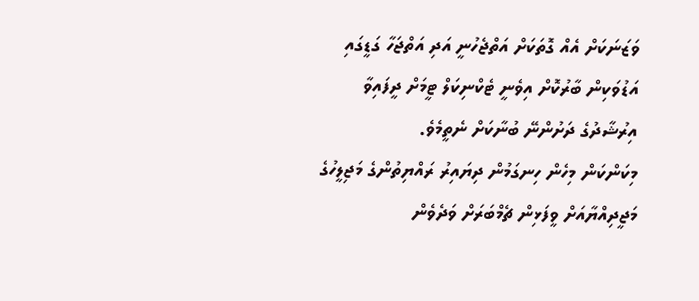ވަޒަނަކަށް އެއް ގޮތަކަށް އަތްޖެހުނީ އަދި އަތްޖަހާ ގަޑީގައި އަޑުވަކިން ބާރުކޮށް އިވެނީ ޓެކްނިކަލް ޓީމަށް ދީފައިވާ އިރުޝާދުގެ ދަށުންނޭ ބުނާކަށް ނެތީމެވެ.
މިކަންކަން މިހެން ހިނގަމުން ދިޔައިރު ރައްޔިތުންގެ މަޖިލީހުގެ މަޖީދިއްޔާއަށް ވީފަޅިން ޗެމްބަރަށް ވަދެވެން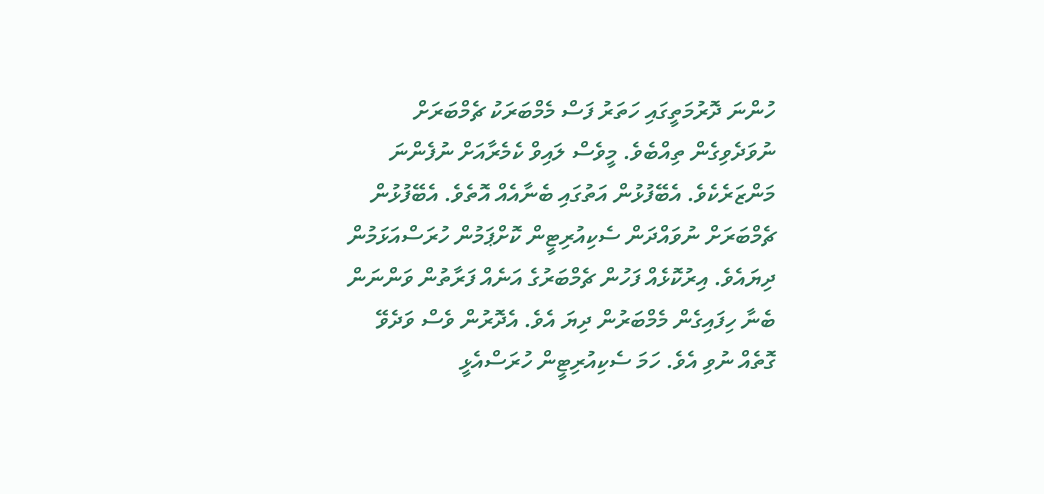ހުންނަ ދޮރުމަތީގައި ހަތަރު ފަސް މެމްބަރަކު ޗެމްބަރަށް ނުވަދެވިގެން ތިއްބެވެ. މީވެސް ލައިވް ކެމެރާއަށް ނުފެންނަ މަންޒަރެކެވެ. އެބޭފުޅުން އަތުގައި ބެނާއެއް އޮތެވެ. އެބޭފުޅުން ޗެމްބަރަށް ނުވައްދަން ސެކިއުރިޓީން ކޮށްޕަމުން ހުރަސްއަޅަމުން ދިޔައެވެ. އިރުކޮޅެއް ފަހުން ޗެމްބަރުގެ އަނެއް ފަރާތުން ވަންނަން ބެނާ ހިފައިގެން މެމްބަރުން ދިޔަ އެވެ. އެދޮރުން ވެސް ވަދެވޭ ގޮތެއް ނުވި އެވެ. ހަމަ ސެކިއުރިޓީން ހުރަސްއެޅީ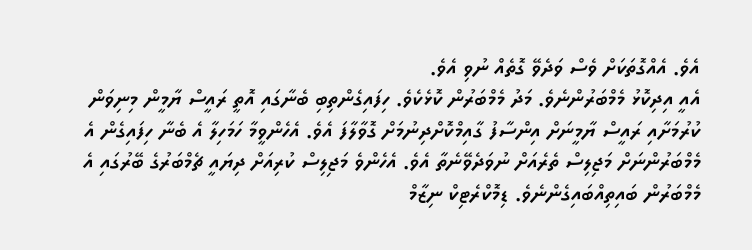އެވެ. އެއްގޮތަކަށް ވެސް ވަދެވޭ ގޮތެއް ނުވި އެވެ.
އެއީ އިދިކޮޅު މެމްބަރުންނެވެ. މަދު މެމްބަރުން ކޮޅެކެވެ. ހިފައިގެންތިބި ބެނާގައި އޮތީ ރައީސް ޔާމީން މިނިވަން ކުރުމަށާއި ރައީސް ޔާމީނަށް އިންސާފު ގާއިމްކޮށްދިނުމަށް ގޮވާލާފަ އެވެ. އެހެންވީމާ ހަމަހިލާ އެ ބެނާ ހިފައިގެން އެ މެމްބަރުންނަށް މަޖިލިސް ތެރެއަށް ނުވަދެވޭނެތާ އެވެ. އެހެންވެ މަޖިލިސް ކުރިއަށް ދިޔައީ ޗެމްބަރުގެ ބޭރުގައި އެ މެމްބަރުން ބައިތިއްބައިގެންނެވެ. ޑިމޮކްރެޓިކް ނިޒާމް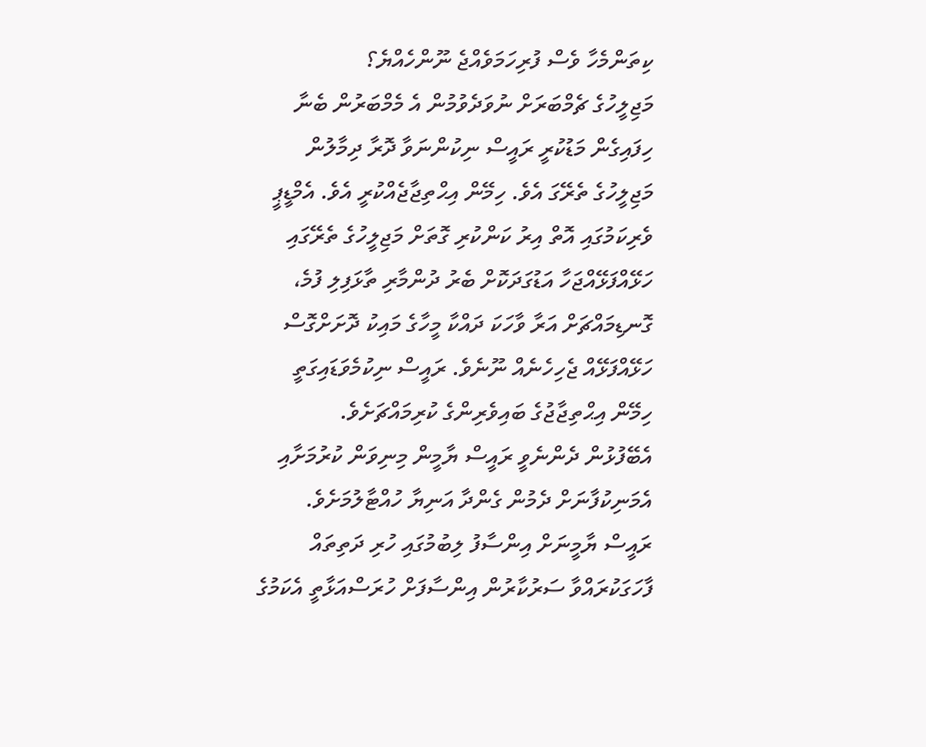ކިތަންމެހާ ވެސް ފުރިހަމަވެއްޖެ ނޫންހެއްޔެ؟
މަޖިލީހުގެ ޗެމްބަރަށް ނުވަދެވުމުން އެ މެމްބަރުން ބެނާ ހިފައިގެން މަޑުކުރީ ރައީސް ނިކުންނަވާ ދޮރާ ދިމާލުން މަޖިލީހުގެ ތެރޭގަ އެވެ. ހިމޭން އިޙްތިޖާޖެއްކުރީ އެވެ. އެމްޑީޕީ ވެރިކަމުގައި އޮތް އިރު ކަންކުރި ގޮތަށް މަޖިލީހުގެ ތެރޭގައި ހަޅޭއްފަޅޭއްޖަހާ އަޑުގަދަކޮށް ބެރު ދުންމާރި ތާޅަފިލި ފުމެ، ގޮނޑިމައްޗަށް އަރާ ވާހަކަ ދައްކާ މީހާގެ މައިކު ދޮށަށްގޮސް ހަޅޭއްފަޅޭއް ޖެހިހެނެއް ނޫނެވެ. ރައީސް ނިކުމެވަޑައިގަތީ ހިމޭން އިޙްތިޖާޖުގެ ބައިވެރިންގެ ކުރިމައްޗަށެވެ.
އެބޭފުޅުން ދެންނެވީ ރައީސް ޔާމީން މިނިވަން ކުރުމަށާއި އެމަނިކުފާނަށް ދެމުން ގެންދާ އަނިޔާ ހުއްޓާލުމަށެވެ. ރައީސް ޔާމީނަށް އިންސާފު ލިބުމުގައި ހުރި ދަތިތައް ފާހަގަކުރައްވާ ސަރުކާރުން އިންސާފަށް ހުރަސްއަޅާތީ އެކަމުގެ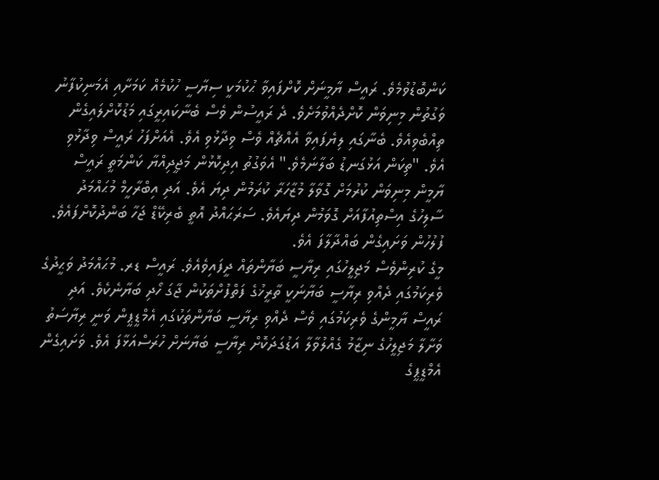ކަންބޮޑުވުމެވެ. ރައީސް ޔާމީނަށް ކޮށްފައިވާ ޙުކުމަކީ ސިޔާސީ ހުކުމެއް ކަމަށާއި އެމަނިކުފާނު ވަގުތުން މިނިވަން ކޮށްދެއްވުމަށެވެ. ދެ ރައީސުން ވެސް ބެނާކައިރީގައި މަޑުކޮށްލައިގެން ތިއްބެވިއެވެ. ބެނާގައި ލިޔެފައިވާ އެއްޗެއް ވެސް ވިދާޅުވި އެވެ. އެއަށްފަހު ރައީސް ވިދާޅުވި އެވެ. "ތިކަން އަޅުގަނޑު ބަލާނަމެވެ." އެވަގުތު އިދިކޮޅުން މަޖީދިއްޔާ ކަންމަތީ ރައީސް ޔާމީން މިނިވަން ކުރުމަށް ގޮވާލާ މުޒާހަރާ ކުރަމުން ދިޔަ އެވެ. އަދި އިބްރާހީމް މުޙައްމަދު ސާލިހުގެ އިސްތިއުފާއަށް ގޮވަމުން ދިޔައެވެ. ސަރަޙައްދު އޮތީ ބެރިކޭޑް ޖަހާ ބަންދުކޮށްފައެވެ. ފުލުހުން ވަށައިގެން ބައްދާލާފަ އެވެ.
މީގެ ކުރިންވެސް މަޖިލީހުގައި ރިޔާސީ ބަޔާންތައް ދީފައިވެއެވެ. ރައީސް ޑރ. މުޙައްމަދު ވަޙީދުގެ ވެރިކަމުގައި ދެއްވި ރިޔާސީ ބަޔާނަކީ ތާރީޚުގެ ފަތްފުށްތަކުން ޖާގަ ހޯދި ބަޔާނެކެވެ. އަދި ރައީސް ޔާމީންގެ ވެރިކަމުގައި ވެސް ދެއްވި ރިޔާސީ ބަޔާންތަކުގައި އެމްޑީޕީން ވަނީ ރިޔާސަތު ވަށާލާ މަޖިލީހުގެ ނިޒާމު ގެއްލުވާލާ އަޑުގަދަކޮށް ރިޔާސީ ބަޔާނަށް ހުރަސްއަޅާފަ އެވެ. ވަށައިގެން އެމްޑީޕީގެ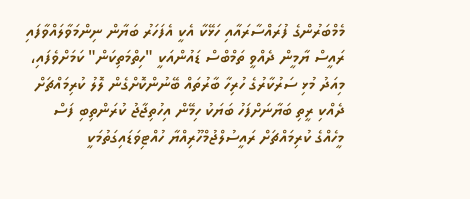މެމްބަރުންގެ ފުރައްސާރައާއި ހަޅޭކާ އެކީ އެފަހަރު ބަޔާން ނިންމަވާލައްވާފައި ރައީސް ޔާމީން ދެއްވީ ތަމްބްސް ޑައުންއަކީ "ހިތްމަތިކަން" ކަމަށްވެފައި، މިއަދު މުޅި ސަރުކާރުގެ ހުރިހާ ބާރުތައް ބޭނުންކޮށްގެން ލޮލު ކުރިމައްޗަށް ދެއްކި ރީތި ބަޔާނަށްފަހު ބަޔަކު ހިމޭން އިހުތިޖާޖު ކުރަންތިބި ފަސް މީހެއްގެ ކުރިމައްޗަށް ރައީސުލްޖުމްހޫރިއްޔާ ހުއްޓިވަޑައިގަތުމަކީ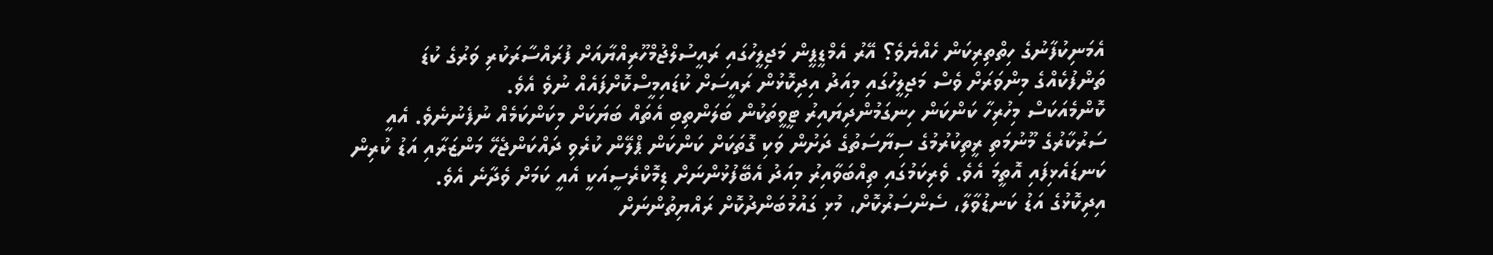އެމަނިކުފާނުގެ ހިތްތިރިކަން ހެއްޔެވެ؟ އޭރު އެމްޑީޕީން މަޖިލީހުގައި ރައީސުލްޖުމްހޫރިއްޔާއަށް ފުރައްސާރަކުރި ވަރުގެ ކުޑަ ތަންފުކެއްގެ މިންވަރަށް ވެސް މަޖިލީހުގައި މިއަދު އިދިކޮޅުން ރައީސަށް ކުޑައިމީސްކޮށްފައެއް ނުވެ އެވެ.
ކޮންމެއަކަސް މިހުރިހާ ކަންކަން ހިނގަމުންދިޔައިރު ޓީވީތަކުން ބަލަންތިބި އެތައް ބަޔަކަށް މިކަންކަމެއް ނުފެނުނެވެ. އެއީ ސަރުކާރުގެ މޫނުމަތި ރީތިކުރުމުގެ ސިޔާސަތުގެ ދަށުން ވަކި ގޮތަކަށް ކަންކަން ޕްލޭން ކުރެވި ދައްކަންޖެހޭ މަންޒަރާއި އަޑު ކުރިން ކަނޑައެޅިފައި އޮތީމަ އެވެ. ވެރިކަމުގައި ތިއްބަވާއިރު މިއަދު އެބޭފުޅުންނަށް ޑިމޮކްރެސީއަކީ އެއީ ކަމަށް ވެދާނެ އެވެ.
އިދިކޮޅުގެ އަޑު ކަނޑުވާލާ، ސެންސަރުކޮށް، މުޅި ގައުމުބަންދުކޮށް ރައްޔިތުންނަށް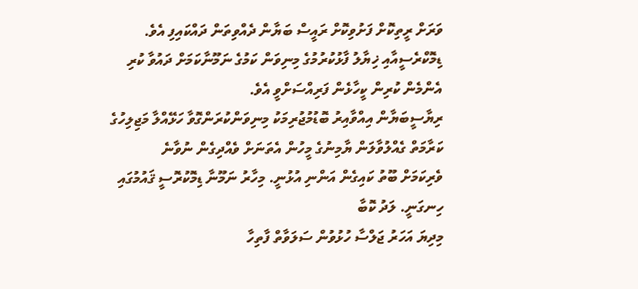ވަރަށް ރީތިކޮށް ފަށުވިކޮށް ރައީސް ބަޔާން ދެއްވިތަން ދައްކައިފި އެވެ. ޑިމޮކްރެސީއާއި ޚިޔާލު ފާޅުކުރުމުގެ މިނިވަން ކަމުގެ ނަމޫނާކަމަށް ދައުވާ ކުރި އެންމެން ކުރިން ކީހާޅެން ފަރިއްސަށްވީ އެވެ.
ރިޔާސީބަޔާން އިއްވާއިރު ބޮޑުމުޖުރިމަކު މިނިވަންކުރަންގޮވާ ހަޅޭއްލާ މަޖިލިހުގެ ކަރާމަތް ގެއްލުވާލަން ޔާމިނުގެ މީހުން އެތަނަށް ވެއްދިގެން ނުވާނެ
ވެރިކަމަށް ބޫތު ކައިގެން އަންނި އުޅުނީ. މިހާރު ނަމޫނާ ޑިމޮކުރޮސީ ޤައުމުގައި ހިނގަނީ. ލަދު ކޮބާ
މިދިޔަ އަހަރު ޖަލްސާ ހުޅުވުން ސަލަވާތް ފާތިހާ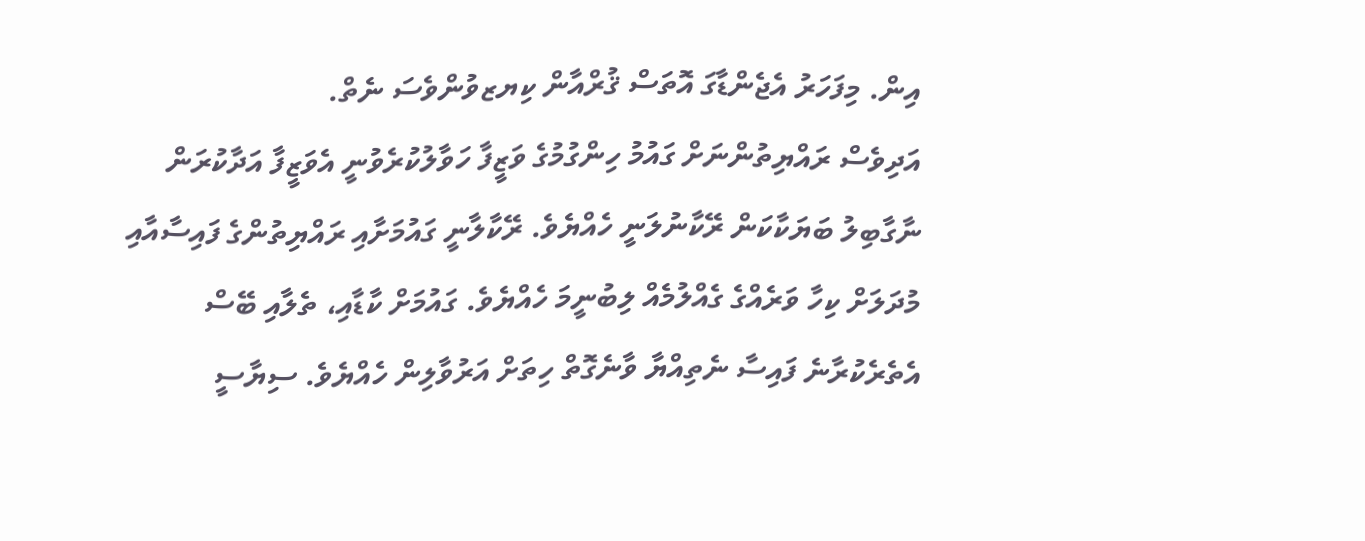އިން. މިފަހަރު އެޖެންޑާގަ އޮތަސް ޤުރްއާން ކިޔޒވުންވެސަ ނެތް.
އަދިވެސް ރައްޔިތުންނަށް ގައުމު ހިންގުމުގެ ވަޒީފާ ހަވާލުކުރެވުނީ އެވަޒީފާ އަދާކުރަން ނާގާބިލު ބަޔަކާކަން ރޭކާނުލަނީ ހެއްޔެވެ. ރޭކާލާނީ ގައުމަށާއި ރައްޔިތުންގެ ފައިސާއާއި މުދަލަށް ކިހާ ވަރެއްގެ ގެއްލުމެއް ލިބުނީމަ ހެއްޔެވެ. ގައުމަށް ކާޑާއި، ތެލާއި ބޭސް އެތެރެކުރާނެ ފައިސާ ނެތިއްޔާ ވާނެގޮތް ހިތަށް އަރުވާލިން ހެއްޔެވެ. ސިޔާސީ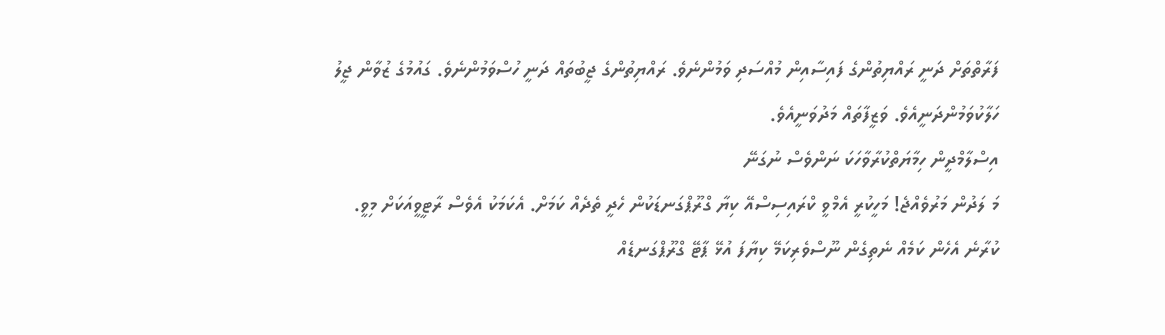ފަރާތްތަށް ދަނީ ރައްޔިތުންގެ ފައިސާއިން މުއްސަދި ވަމުންނެވެ. ރައްޔިތުންގެ ޖީބުތައް ދަނީ ހުސްވަމުންނެވެ. ގައުމުގެ ޒުވާން ޖީލު ހަލާކުވަމުންދަނީއެވެ. ވަޒީފާތައް މަދުވަނީއެވެ.
އިސްލާމްދީން ހިމާޔަތްކުރާވާހަކަ ނަންވެސް ނުގަނޭ
މަ ލަދުން މަރުވެއްޖެ! މަހީކުރީ އެމްވީ ކްރައިސިސްއޭ ކިޔާ ގްރޫޕްގަނޑަކުން ހެދީ ތެދެއް ކަމަށް. އެކަމަކު އެވެސް ރާޓީވީއަކަށް މިވީ. ކުރާނެ އެހެން ކަމެއް ނެތިގެން ނޫސްވެރިކަމޭ ކިޔާފަ އުޅޭ ޕާޓޭ ގްރޫޕްގަނޑެއް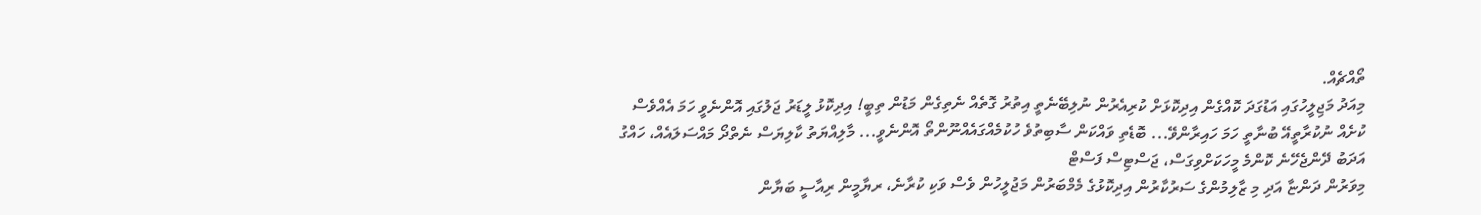ތޯއްޗެއް.
މިއަދު މަޖިލީހުގައި އަޑުގަދަ ކޮއްގެން އިދިކޮޅަށް ކުރިއެރުން ނުލިބޭނެތީ އިތުރު ގޮތެއް ނެތިގެން މަޑުން ތިބީ! އިދިކޮޅު ލީޑަރު ޖަލުގައި އޮންނެވީ ހަމަ އެއްވެސް ކުށެއް ނުކުރާތީއޭ ބުނާތީ ހަމަ ހައިރާންވޭ... ބޮޑެތި ވައްކަން ސާބިތުވެ ހުކުމެއްގައެއްނޫންތޯ އޮންނެވީ... މާލިއްޔަތު ކާލިޔަސް ނެތްދޯ މައްސަލައެއް، ހައްގު އަދަބު ދޭންޖެހޭނެ ކޮންމެ މީހަކަށްވިގަސް، ޖަސްޓިސް ފަސްޓް
މިވަރުން ދަންޏާ އަދި މި ޒާލިމުންގެ ސަރުކާރުން އިދިކޮޅުގެ މެމްބަރުން މަޖުލީހުން ވެސް ވަކި ކުރާނެ، ރޔާމީން ރިއާސީ ބަޔާން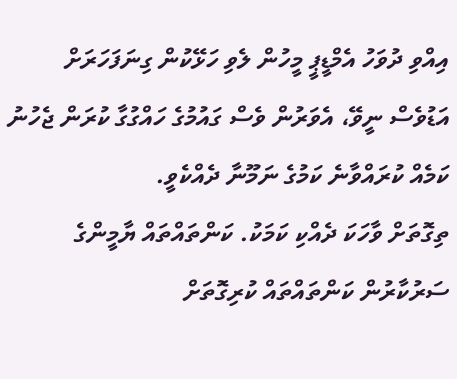އިއްވި ދުވަހު އެމްޑީޕީ މީހުން ލެވި ހަޅޭކުން ގިނަފަހަރަށް އަޑުވެސް ނީވޭ، އެވަރުން ވެސް ގައުމުގެ ހައްގުގާ ކުރަން ޖެހުނު ކަމެއް ކުރައްވާނެ ކަމުގެ ނަމޫނާ ދެއްކެވީ.
ތިގޮތަށް ވާހަކަ ދެއްކި ކަމަކު. ކަންތައްތައް ޔާމީންގެ ސަރުކާރުން ކަންތައްތައް ކުރިގޮތަށް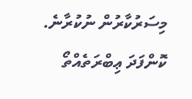މިސަރުކާރުން ނުކުރާނެ. ކޮންފަދަ ޢިބްރަތެއްތޯ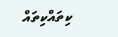ކިތައްކިތައް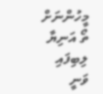މީހުންނަށް ތޯ އަނިޔާ ލިބިފައި ވަނީ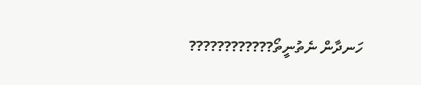ހަނދާން ނެތުނީތޯ????????????